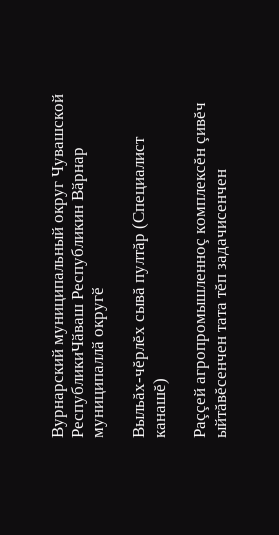Вурнарский муниципальный округ Чувашской РеспубликиЧӑваш Республикин Вӑрнар муниципаллӑ округӗ

Выльăх-чĕрлĕх сывă пултăр (Специалист канашĕ)

Раççей агропромышленноç комплексĕн çивĕч ыйтăвĕсенчен тата тĕп задачисенчен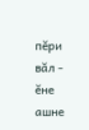пĕри вăл - ĕне ашне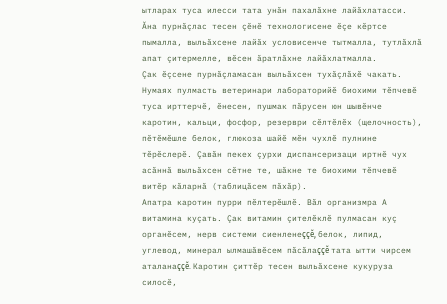ытларах туса илесси тата унăн пахалăхне лайăхлатасси. Ăна пурнăçлас тесен çĕнĕ технологисене ĕçе кĕртсе пымалла, выльăхсене лайăх условисенче тытмалла, тутлăхлă апат çитермелле, вĕсен ăратлăхне лайăхлатмалла.
Çак ĕçсене пурнăçламасан выльăхсен тухăçлăхĕ чакать. Нумаях пулмасть ветеринари лабораторийĕ биохими тĕпчевĕ туса ирттерчĕ, ĕнесен, пушмак пăрусен юн шывĕнче каротин, кальци, фосфор, резерври сĕлтĕлĕх (щелочность), пĕтĕмĕшле белок, глюкоза шайĕ мĕн чухлĕ пулнине тĕрĕслерĕ. Çавăн пекех çурхи диспансеризаци иртнĕ чух асăннă выльăхсен сĕтне те, шăкне те биохими тĕпчевĕ витĕр кăларнă (таблицăсем пăхăр).
Апатра каротин пурри пĕлтерĕшлĕ. Вăл организмра А витамина куçать. Çак витамин çителĕклĕ пулмасан куç органĕсем, нерв системи сиенленеççĕ, белок, липид, углевод, минерал ылмашăвĕсем пăсăлаççĕ тата ытти чирсем аталанаççĕ. Каротин çиттĕр тесен выльăхсене кукуруза силосĕ,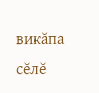викăпа сĕлĕ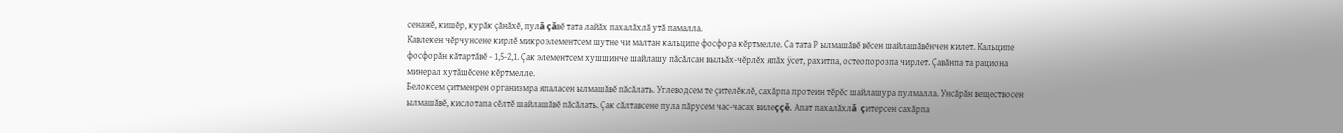сенажĕ, кишĕр, курăк çăнăхĕ, пулă çăвĕ тата лайăх пахалăхлă утă памалла.
Кавлекен чĕрчунсене кирлĕ микроэлементсем шутне чи малтан кальципе фосфора кĕртмелле. Са тата Р ылмашăвĕ вĕсен шайлашăвĕнчен килет. Кальципе фосфорăн кăтартăвĕ - 1,5-2,1. Çак элементсем хушшинче шайлашу пăсăлсан выльăх-чĕрлĕх япăх ÿсет, рахитпа, остеопорозпа чирлет. Çавăнпа та рациона минерал хутăшĕсене кĕртмелле.
Белоксем çитменрен организмра япаласен ылмашăвĕ пăсăлать. Углеводсем те çителĕклĕ, сахăрпа протеин тĕрĕс шайлашура пулмалла. Унсăрăн веществосен ылмашăвĕ, кислотапа сĕлтĕ шайлашăвĕ пăсăлать. Çак сăлтавсене пула пăрусем час-часах вилеççĕ. Апат пахалăхлă  çитерсен сахăрпа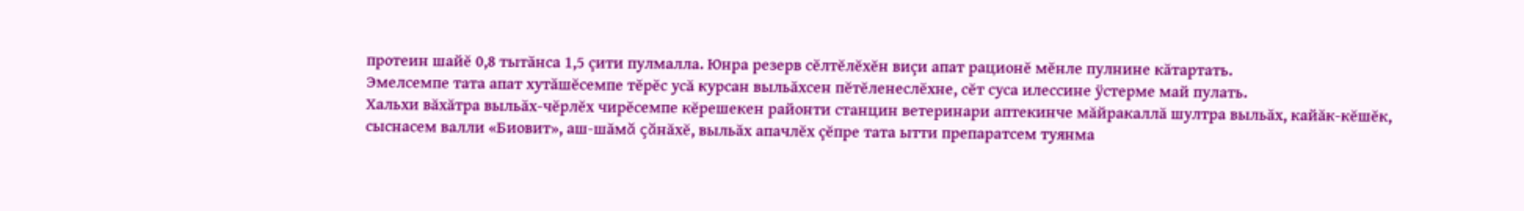протеин шайĕ 0,8 тытăнса 1,5 çити пулмалла. Юнра резерв сĕлтĕлĕхĕн виçи апат рационĕ мĕнле пулнине кăтартать.
Эмелсемпе тата апат хутăшĕсемпе тĕрĕс усă курсан выльăхсен пĕтĕленеслĕхне, сĕт суса илессине ÿстерме май пулать.
Хальхи вăхăтра выльăх-чĕрлĕх чирĕсемпе кĕрешекен районти станцин ветеринари аптекинче мăйракаллă шултра выльăх, кайăк-кĕшĕк, сыснасем валли «Биовит», аш-шăмă çăнăхĕ, выльăх апачлĕх çĕпре тата ытти препаратсем туянма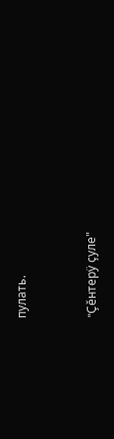пулать.


"Çĕнтерÿ çуле"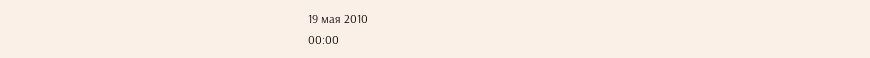19 мая 2010
00:00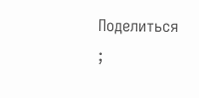Поделиться
;